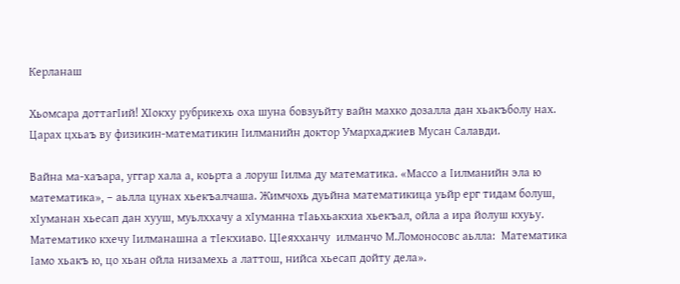Керланаш

Хьомсара доттагIий! ХIокху рубрикехь оха шуна бовзуьйту вайн махко дозалла дан хьакъболу нах. Царах цхьаъ ву физикин-математикин Iилманийн доктор Умархаджиев Мусан Салавди.

Вайна ма-хаъара, уггар хала а, коьрта а лоруш Iилма ду математика. «Массо а Iилманийн эла ю математика», – аьлла цунах хьекъалчаша. Жимчохь дуьйна математикица уьйр ерг тидам болуш, хIуманан хьесап дан хууш, муьлххачу а хIуманна тIаьхьакхиа хьекъал, ойла а ира йолуш кхуьу. Математико кхечу Iилманашна а тIекхиаво. ЦIеяхханчу  илманчо М.Ломоносовс аьлла:  Математика Iамо хьакъ ю, цо хьан ойла низамехь а латтош, нийса хьесап дойту дела».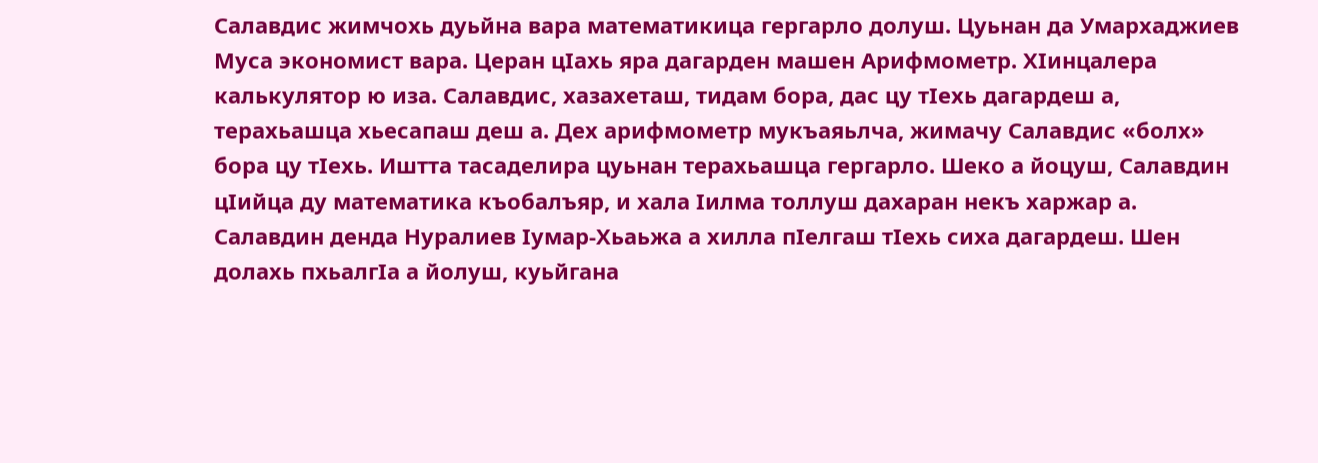Салавдис жимчохь дуьйна вара математикица гергарло долуш. Цуьнан да Умархаджиев Муса экономист вара. Церан цIахь яра дагарден машен Арифмометр. ХIинцалера калькулятор ю иза. Салавдис, хазахеташ, тидам бора, дас цу тIехь дагардеш а, терахьашца хьесапаш деш а. Дех арифмометр мукъаяьлча, жимачу Салавдис «болх» бора цу тIехь. Иштта тасаделира цуьнан терахьашца гергарло. Шеко а йоцуш, Салавдин цIийца ду математика къобалъяр, и хала Iилма толлуш дахаран некъ харжар а. Салавдин денда Нуралиев Iумар-Хьаьжа а хилла пIелгаш тIехь сиха дагардеш. Шен долахь пхьалгIа а йолуш, куьйгана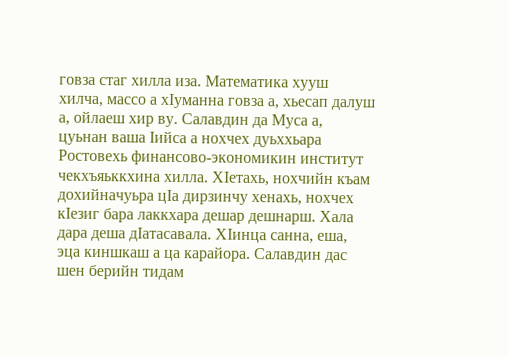говза стаг хилла иза. Математика хууш хилча, массо а хIуманна говза а, хьесап далуш а, ойлаеш хир ву. Салавдин да Муса а, цуьнан ваша Iийса а нохчех дуьххьара Ростовехь финансово-экономикин институт чекхъяьккхина хилла. ХIетахь, нохчийн къам дохийначуьра цIа дирзинчу хенахь, нохчех кIезиг бара лаккхара дешар дешнарш. Хала дара деша дIатасавала. ХIинца санна, еша, эца киншкаш а ца карайора. Салавдин дас шен берийн тидам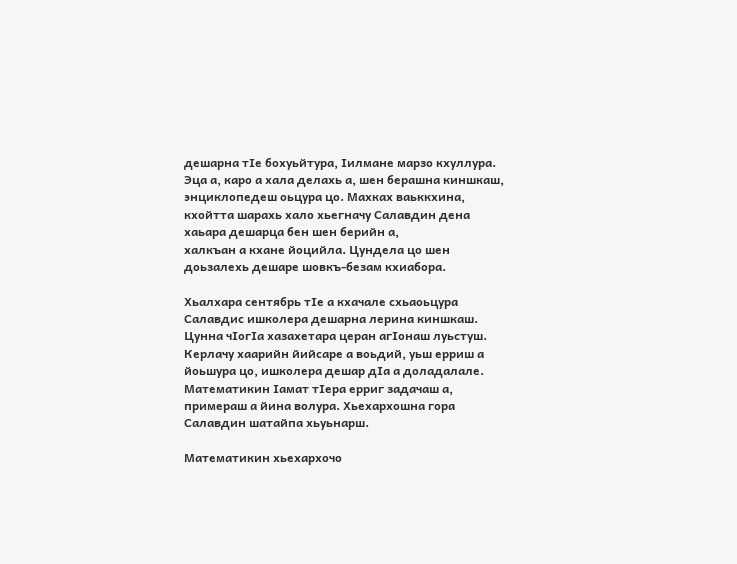дешарна тIе бохуьйтура, Iилмане марзо кхуллура. Эца а, каро а хала делахь а, шен берашна киншкаш, энциклопедеш оьцура цо. Махках ваьккхина, кхойтта шарахь хало хьегначу Салавдин дена хаьара дешарца бен шен берийн а,
халкъан а кхане йоцийла. Цундела цо шен доьзалехь дешаре шовкъ-безам кхиабора.

Хьалхара сентябрь тIе а кхачале схьаоьцура Салавдис ишколера дешарна лерина киншкаш. Цунна чIогIа хазахетара церан агIонаш луьстуш. Керлачу хаарийн йийсаре а воьдий, уьш ерриш а йоьшура цо, ишколера дешар дIа а доладалале. Математикин Iамат тIера ерриг задачаш а, примераш а йина волура. Хьехархошна гора Салавдин шатайпа хьуьнарш.

Математикин хьехархочо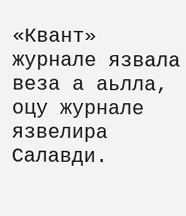«Квант» журнале язвала веза а аьлла, оцу журнале язвелира Салавди.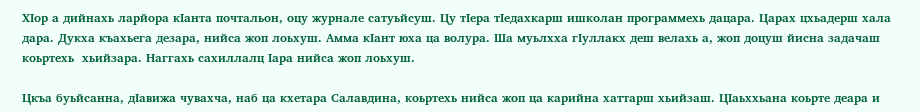ХIор а дийнахь ларйора кIанта почтальон, оцу журнале сатуьйсуш. Цу тIера тIедахкарш ишколан программехь дацара. Царах цхьадерш хала дара. Дукха къахьега дезара, нийса жоп лоьхуш. Амма кIант юха ца волура. Ша муьлхха гIуллакх деш велахь а, жоп доцуш йисна задачаш коьртехь  хьийзара. Наггахь сахиллалц Iара нийса жоп лоьхуш.

Цкъа буьйсанна, дIавижа чувахча, наб ца кхетара Салавдина, коьртехь нийса жоп ца карийна хаттарш хьийзаш. ЦIаьххьана коьрте деара и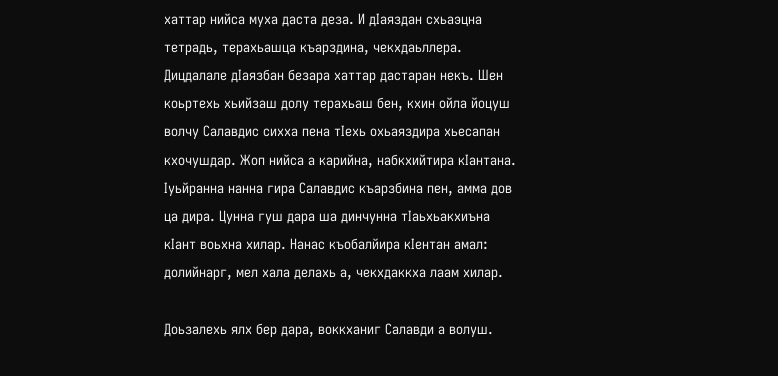хаттар нийса муха даста деза. И дIаяздан схьаэцна тетрадь, терахьашца къарздина, чекхдаьллера. Дицдалале дIаязбан безара хаттар дастаран некъ. Шен коьртехь хьийзаш долу терахьаш бен, кхин ойла йоцуш волчу Салавдис сихха пена тIехь охьаяздира хьесапан кхочушдар. Жоп нийса а карийна, набкхийтира кIантана. Iуьйранна нанна гира Салавдис къарзбина пен, амма дов ца дира. Цунна гуш дара ша динчунна тIаьхьакхиъна кIант воьхна хилар. Нанас къобалйира кIентан амал: долийнарг, мел хала делахь а, чекхдаккха лаам хилар.

Доьзалехь ялх бер дара, воккханиг Салавди а волуш.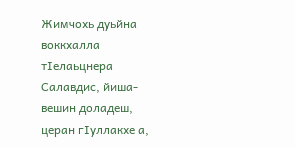Жимчохь дуьйна воккхалла тIелаьцнера Салавдис, йиша-вешин доладеш, церан гIуллакхе а,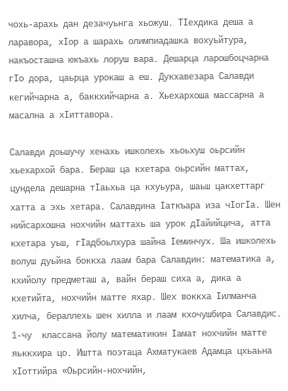чохь-арахь дан дезачуьнга хьожуш. ТIехдика деша а ларавора, хIор а шарахь олимпиадашка вохуьйтура, накъосташна юкъахь лоруш вара. Дешарца ларошбоцчарна гIо дора, цаьрца урокаш а еш. Дукхавезара Салавди кегийчарна а, баккхийчарна а. Хьехархоша массарна а масална а хIиттавора.

Салавди доьшучу хенахь ишколехь хьоьхуш оьрсийн хьехархой бара. Бераш ца кхетара оьрсийн маттах, цундела дешарна тIаьхьа ца кхуьура, шаьш цакхеттарг хатта а эхь хетара. Салавдина Iаткъара иза чIогIа. Шен нийсархошна нохчийн маттахь ша урок дIайийцича, атта кхетара уьш, гIадбоьлхура шайна Iеминчух. Ша ишколехь волуш дуьйна боккха лаам бара Салавдин: математика а, кхийолу предметаш а, вайн бераш сиха а, дика а кхетийта, нохчийн матте яхар. Шех воккха Iилманча хилча, бераллехь шен хилла и лаам кхочушбира Салавдис. 1-чу  классана йолу математикин Iамат нохчийн матте яьккхира цо. Иштта поэтаца Ахматукаев Адамца цхьаьна хIоттийра «Оьрсийн-нохчийн,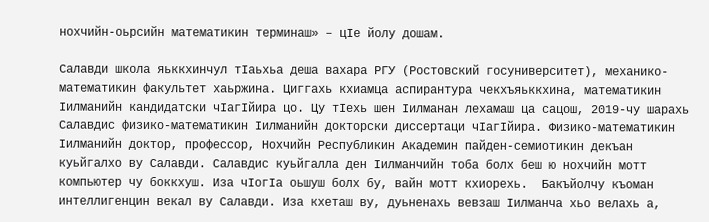нохчийн-оьрсийн математикин терминаш» – цIе йолу дошам.

Салавди школа яьккхинчул тIаьхьа деша вахара РГУ (Ростовский госуниверситет), механико-математикин факультет хаьржина. Циггахь кхиамца аспирантура чекхъяьккхина, математикин Iилманийн кандидатски чIагIйира цо. Цу тIехь шен Iилманан лехамаш ца сацош, 2019-чу шарахь Салавдис физико-математикин Iилманийн докторски диссертаци чIагIйира. Физико-математикин Iилманийн доктор, профессор, Нохчийн Республикин Академин пайден-семиотикин декъан куьйгалхо ву Салавди. Салавдис куьйгалла ден Iилманчийн тоба болх беш ю нохчийн мотт компьютер чу боккхуш. Иза чIогIа оьшуш болх бу, вайн мотт кхиорехь.  Бакъйолчу къоман интеллигенцин векал ву Салавди. Иза кхеташ ву, дуьненахь вевзаш Iилманча хьо велахь а,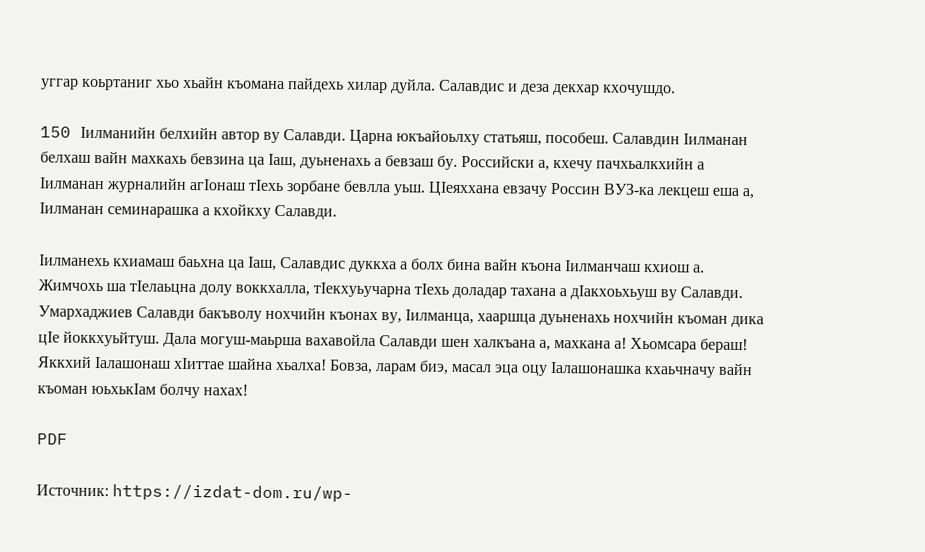уггар коьртаниг хьо хьайн къомана пайдехь хилар дуйла. Салавдис и деза декхар кхочушдо.

150 Iилманийн белхийн автор ву Салавди. Царна юкъайоьлху статьяш, пособеш. Салавдин Iилманан белхаш вайн махкахь бевзина ца Iаш, дуьненахь а бевзаш бу. Российски а, кхечу пачхьалкхийн а Iилманан журналийн агIонаш тIехь зорбане бевлла уьш. ЦIеяххана евзачу Россин ВУЗ-ка лекцеш еша а, Iилманан семинарашка а кхойкху Салавди.

Iилманехь кхиамаш баьхна ца Iаш, Салавдис дуккха а болх бина вайн къона Iилманчаш кхиош а. Жимчохь ша тIелаьцна долу воккхалла, тIекхуьучарна тIехь доладар тахана а дIакхоьхьуш ву Салавди. Умархаджиев Салавди бакъволу нохчийн къонах ву, Iилманца, хааршца дуьненахь нохчийн къоман дика цIе йоккхуьйтуш. Дала могуш-маьрша вахавойла Салавди шен халкъана а, махкана а! Хьомсара бераш! Яккхий Iалашонаш хIиттае шайна хьалха! Бовза, ларам биэ, масал эца оцу Iалашонашка кхаьчначу вайн къоман юьхькIам болчу нахах!

PDF

Источник: https://izdat-dom.ru/wp-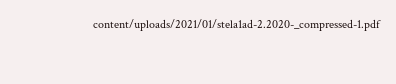content/uploads/2021/01/stela1ad-2.2020-_compressed-1.pdf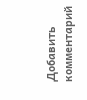Добавить комментарий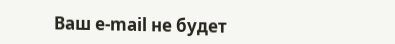Ваш e-mail не будет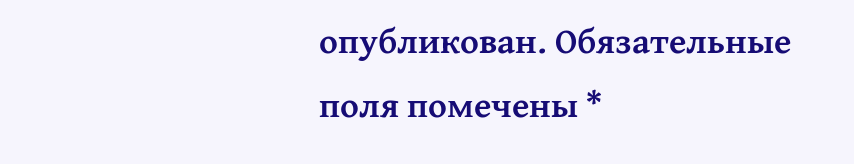опубликован. Обязательные поля помечены *